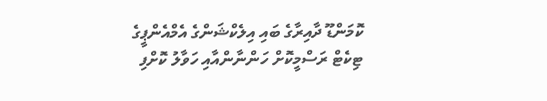ކޮމަންޑޫ ދާއިރާގެ ބައި އިލެކްޝަންގެ އެމްއެންޕީގެ ޓިކެޓް ރަސްމީކޮށް ހަންނާންއާއި ހަވާލު ކޮށްފި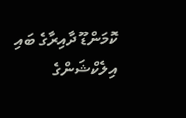ކޮމަންޑޫ ދާއިރާގެ ބައި އިލެކްޝަންގެ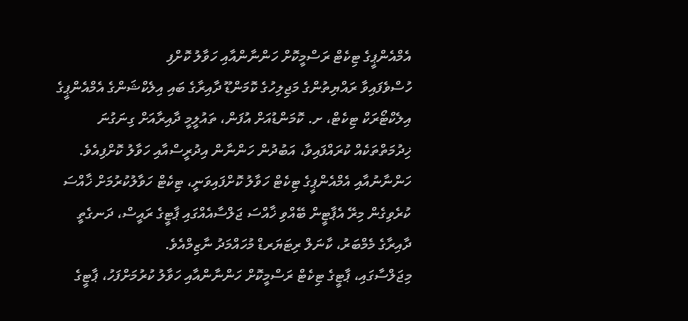އެމްއެންޕީގެ ޓިކެޓް ރަސްމީކޮށް ހަންނާންއާއި ހަވާލު ކޮށްފި
ހުސްވެފައިވާ ރައްޔިތުންގެ މަޖިލިހުގެ ކޮމަންޑޫ ދާއިރާގެ ބައި އިލެކްޝަންގެ އެމްއެންޕީގެ އިލެކްޓޯރަކް ޓިކެޓް، ށ. ކޮމަންޑުއަށް އުފަން، ތައުލީމީ ދާއިރާއަށް ގިނަގުނަ ޚިދުމަތްތަކެއް ކުރައްފައިވާ، އަބުދުން ހަންނާން އިދުރީސްއާއި ހަވާލު ކޮށްފިއެވެ.
ހަންނާނުއާއި އެމްއެންޕީގެ ޓިކެޓް ހަވާލު ކޮށްފައިވަނީ، ޓިކެޓް ހަވާލުކުރުމަށް ޚާއްސަ ކުރެވިގެން މިރޭ އެޕާޓީން ބޭއްވި ޚާއްސަ ޖަލްސާއެއްގައި ޕާޓީގެ ރައީސް، ދަނގެތީ ދާއިރާގެ މެމްބަރު، ކާނަލް ރިޓަޔަރޑް މުހައްމަދު ނާޒިމްއެވެ.
މިޖަލްސާގައި، ޕާޓީގެ ޓިކެޓް ރަސްމީކޮށް ހަންނާންއާއި ހަވާލު ކުރުމަށްފަހު، ޕާޓީގެ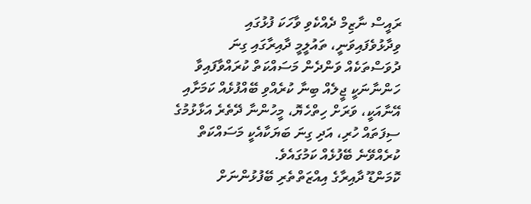ރައީސް ނާޒިމް ދެއްކެވި ވާހަކަ ފުޅުގައި ވިދާޅުވެފައިވަނީ، ތައުލީމީ ދާއިރާގައި ގިނަ ދުވަސްތަކެއް ވަންދެން މަސައްކަތް ކުރައްވާފައިވާ ހަންނާނަކީ ޖީލެއް ބިނާ ކުރެއްވި ބޭއްފުޅެއް ކަމަށާއި އޭނާއަކީ، ވަރަށް ހިތްހެޔޮ، މީހުންނާ ދޭތެރެ އަޅާޅުމުގެ ސިފަތައް ހުރި، އަދި ގިނަ ބަޔަކާއެކީ މަސައްކަތް ކުރެއްވޭނެ ބޭފުޅެއް ކަމުގައެވެ.
ކޮމަންޑޫ ދާއިރާގެ އިއްޒަތްތެރި ބޭފުޅުންނަށް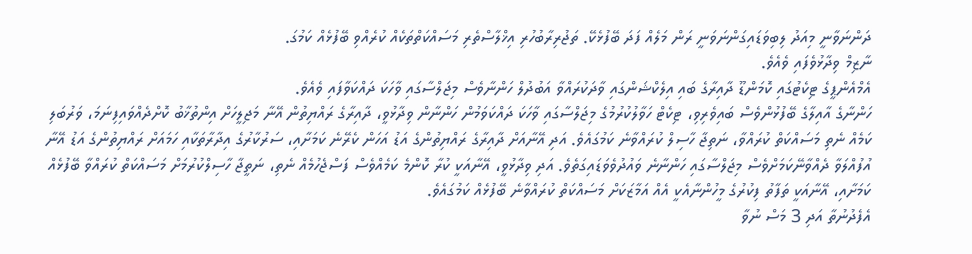ދަންނަވާނީ މިއަދު ލިބިވަޑައިގަންނަވަނީ ރަން މަލެއް ފަދަ ބޭފުޅެކޭ. ތަޖުރިރާބުހުރި އިޚްލާސްތެރި މަސައްކަތްތަކެއް ކުރެއްވި ބޭފުޅެއް ކަމުގަ.
ނާޒިމް ވިދާޅުވެފައި ވެއެވެ.
އެމްއެންޕީގެ ޓިކެޓުގައި ކޮމަންޑޫ ދާއިރާގެ ބައި އިލެކްޝަންގައި ވާދަކުރައްވާ އަބުދުލް ހަންނާވެސް މިޖަލްސާގައި ވާހަކަ ދައްކަވާފައި ވެއެވެ.
ހަންނާގެ އާއިލާގެ ބޭފުޅުންވެސް ބައިވެރިވި، ޓިކެޓް ހަވާލުކުރުމުގެ މިޖަލްސާގައި ވާހަކަ ދައްކަވަމުން ހަންނާން ވިދާޅުވީ، ދާއިރާގެ ރައްޔިތުން އޭނާ މަޖިލީހަށް އިންތުޚާބު ކޮށްދެއްވައިފިނަމަ، ވަރުބަލި ކަމެއް ނެތި މަސައްކަތް ކުރައްވާ، ނަތިޖާ ހާސިލް ކުރައްވާނެ ކަމުގައެވެ. އަދި އޭނާއަށް ދާއިރާގެ ރައްޔިތުންގެ އަޑު އަހަން ކެރޭނެ ކަމަށާއި، ސަރުކާރުގެ އިދާރާތަކާއި ހަމައަށް ރައްޔިތުންގެ އަޑު އޭނާ އުފުއްލަވާ ދެއްވާނޭކަމަށްވެސް މިޖަލްސާގައި ހަންނާނެ ވައުދުވެވަޑައިގަތެވެ. އަދި ވިދާޅުވީ، އޭނާއަކީ ކުރާ ކޮންމެ ކަމެއްވެސް ފަސްޖެހުމެއް ނެތި، ނަތީޖާ ހާސިލްކުރުމަށް މަސައްކަތް ކުރައްވާ ބޭފުޅެއް ކަމަށާއި، އޭނާއަކީ ތަފާތު ފިކުރުގެ މީހުންނާއެކީ އެއް އަމާޒަކަށް މަސައްކަތް ކުރައްވާނެ ބޭފުޅެއް ކަމުގައެވެ.
އެފެދުނުތާ އަދި 3 މަސް ނުވާ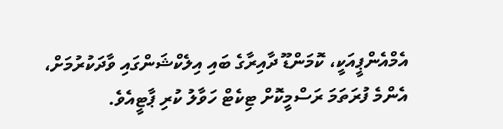އެމްއެންޕީއަކީ، ކޮމަންޑޫ ދާއިރާގެ ބައި އިލެކްޝަންގައި ވާދަކުރުމަށް، އެންމެ ފުރަތަމަ ރަސްމީކޮށް ޓިކެޓް ހަވާލު ކުރި ޕާޓީއެވެ.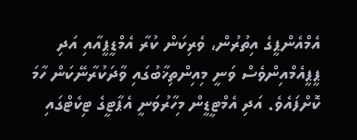އެމްއެންޕީގެ އިތުރުން، ވެރިކަން ކުރާ އެމްޑީޕީއާއި އަދި ޕީޕީއެމްއިންވެސް ވަނީ މިއިންތިޚާބުގައި ވާދަކުރާނޭކަން ހާމަ ކޮށްފައެވެ. އަދި އެމްޓީޑީން މިހާރުވަނީ އެޕާޓީގެ ޓިކެޓްގައި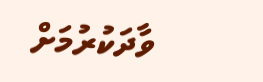ވާދަކުރުމަށް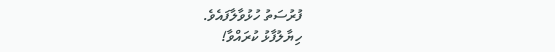ފުރުސަތު ހުޅުވާލާފައެވެ.
ހިޔާލުފާޅު ކުރައްވާ!